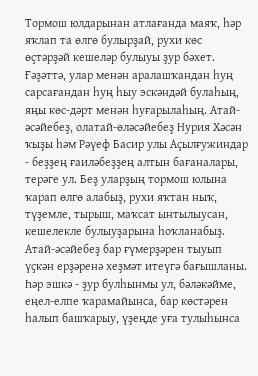Тормош юлдарынан атлағанда маяҡ, һәр яҡлап та өлгө булырҙай, рухи көс өҫтәрҙәй кешеләр булыуы ҙур бәхет. Ғәҙәттә, улар менән аралашҡандан һуң сарсағандан һуң һыу эскәндәй булаһың, яңы көс-дәрт менән һуғарылаһың. Атай-әсәйебеҙ, олатай-өләсәйебеҙ Нурия Хәсән ҡыҙы һәм Рәүеф Басир улы Аҫылғужиндар - беҙҙең ғаиләбеҙҙең алтын бағаналары, терәге ул. Беҙ уларҙың тормош юлына ҡарап өлгө алабыҙ, рухи яҡтан ныҡ, түҙемле, тырыш, маҡсат ынтылыусан, кешелекле булыуҙарына һоҡланабыҙ.
Атай-әсәйебеҙ бар ғүмерҙәрен тыуып үҫкән ерҙәренә хеҙмәт итеүгә бағышланы. Һәр эшкә - ҙур булһынмы ул, бәләкәйме, еңел-елпе ҡарамайынса, бар көстәрен һалып башҡарыу, үҙеңде уға тулыһынса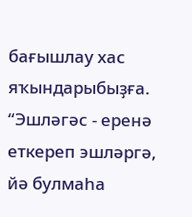бағышлау хас яҡындарыбыҙға. “Эшләгәс - еренә еткереп эшләргә, йә булмаһа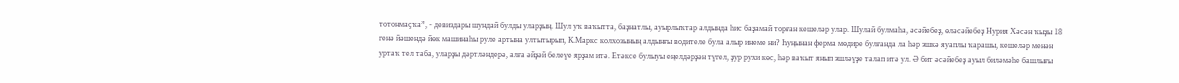тотонмаҫҡа”, - девиздары шундай булды уларҙың. Шул уҡ ваҡытта, баҙнатлы, ауырлыҡтар алдында һис баҙамай торған кешеләр улар. Шулай булмаһа, әсәйебеҙ, өләсәйебеҙ Нурия Хәсән ҡыҙы 18 генә йәшендә йөк машинаһы руле артына ултытырып, К.Маркс колхозының алдынғы водителе була алыр инеме ни? Һуңынан ферма мөдире булғанда ла һәр эшкә яуаплы ҡарашы, кешеләр менән уртаҡ тел таба, уларҙы дәртләндерә, алға әйҙәй белеүе ярҙам итә. Етәксе булыуы еңелдәрҙән түгел, ҙур рухи көс, һәр ваҡыт янып эшләүҙе талап итә ул. Ә бит әсәйебеҙ ауыл биләмәһе башлығы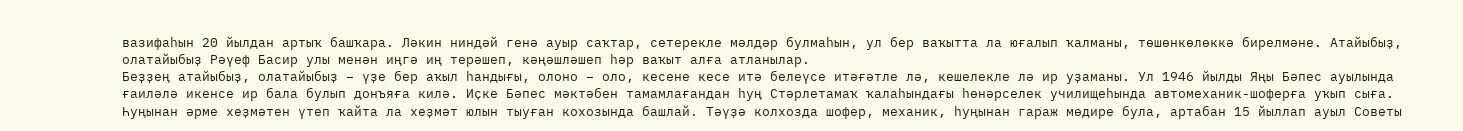вазифаһын 20 йылдан артыҡ башҡара. Ләкин ниндәй генә ауыр саҡтар, сетерекле мәлдәр булмаһын, ул бер ваҡытта ла юғалып ҡалманы, төшөнкөлөккә бирелмәне. Атайыбыҙ, олатайыбыҙ Рәүеф Басир улы менән иңгә иң терәшеп, кәңәшләшеп һәр ваҡыт алға атланылар.
Беҙҙең атайыбыҙ, олатайыбыҙ – үҙе бер аҡыл һандығы, олоно – оло, кесене кесе итә белеүсе итәғәтле лә, кешелекле лә ир уҙаманы. Ул 1946 йылды Яңы Бәпес ауылында ғаиләлә икенсе ир бала булып донъяға килә. Иҫке Бәпес мәктәбен тамамлағандан һуң Стәрлетамаҡ ҡалаһындағы һөнәрселек училищеһында автомеханик-шоферға уҡып сыға. Һуңынан әрме хеҙмәтен үтеп ҡайта ла хеҙмәт юлын тыуған кохозында башлай. Тәүҙә колхозда шофер, механик, һуңынан гараж мөдире була, артабан 15 йыллап ауыл Советы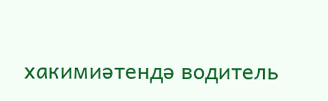хакимиәтендә водитель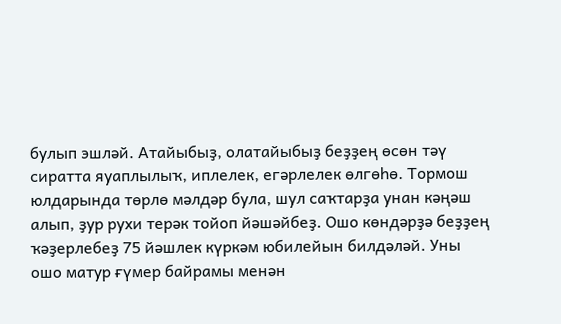булып эшләй. Атайыбыҙ, олатайыбыҙ беҙҙең өсөн тәү сиратта яуаплылыҡ, иплелек, егәрлелек өлгөһө. Тормош юлдарында төрлө мәлдәр була, шул саҡтарҙа унан кәңәш алып, ҙур рухи терәк тойоп йәшәйбеҙ. Ошо көндәрҙә беҙҙең ҡәҙерлебеҙ 75 йәшлек күркәм юбилейын билдәләй. Уны ошо матур ғүмер байрамы менән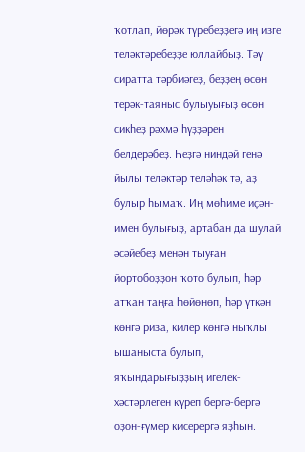ҡотлап, йөрәк түребеҙҙегә иң изге теләктәребеҙҙе юллайбыҙ. Тәү сиратта тәрбиәгеҙ, беҙҙең өсөн терәк-таяныс булыуығыҙ өсөн сикһеҙ рәхмә һүҙҙәрен белдерәбеҙ. Һеҙгә ниндәй генә йылы теләктәр теләһәк тә, аҙ булыр һымаҡ. Иң мөһиме иҫән-имен булығыҙ, артабан да шулай әсәйебеҙ менән тыуған йортобоҙҙон ҡото булып, һәр атҡан таңға һөйөнөп, һәр үткән көнгә риза, килер көнгә ныҡлы ышаныста булып, яҡындарығыҙҙың игелек-хәстәрлеген күреп бергә-бергә оҙон-ғүмер кисерергә яҙһын.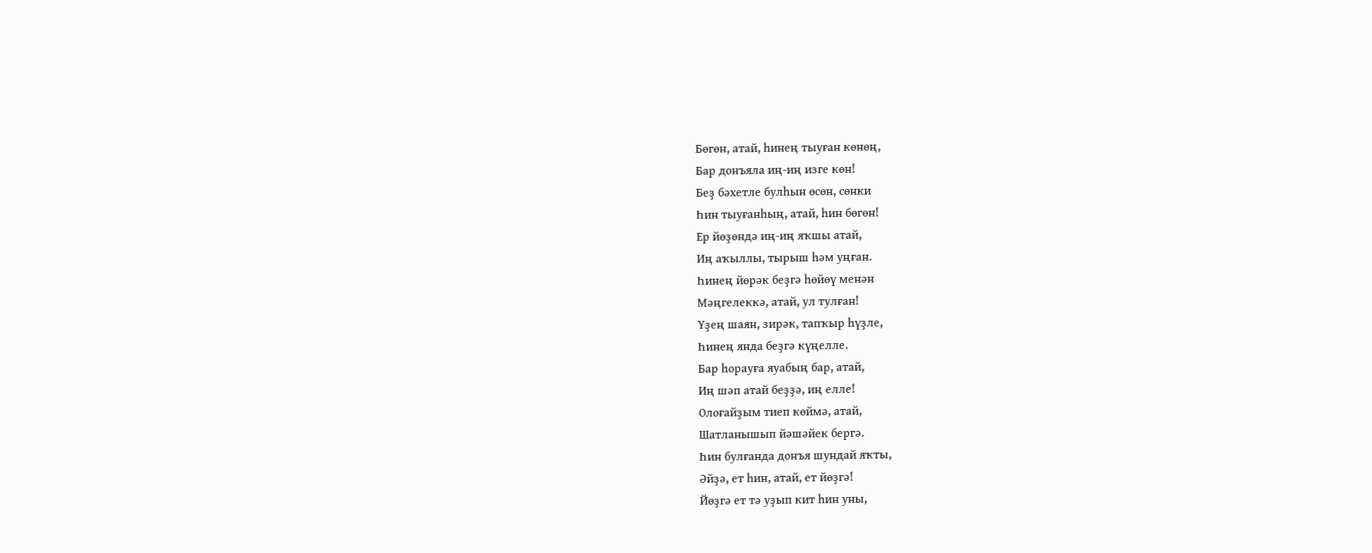Бөгөн, атай, һинең тыуған көнөң,
Бар донъяла иң-иң изге көн!
Беҙ бәхетле булһын өсөн, сөнки
Һин тыуғанһың, атай, һин бөгөн!
Ер йөҙөндә иң-иң яҡшы атай,
Иң аҡыллы, тырыш һәм уңған.
Һинең йөрәк беҙгә һөйөү менән
Мәңгелеккә, атай, ул тулған!
Үҙең шаян, зирәк, тапҡыр һүҙле,
Һинең янда беҙгә күңелле.
Бар һорауға яуабың бар, атай,
Иң шәп атай беҙҙә, иң елле!
Олоғайҙым тиеп көймә, атай,
Шатланышып йәшәйек бергә.
Һин булғанда донъя шундай яҡты,
Әйҙә, ет һин, атай, ет йөҙгә!
Йөҙгә ет тә уҙып кит һин уны,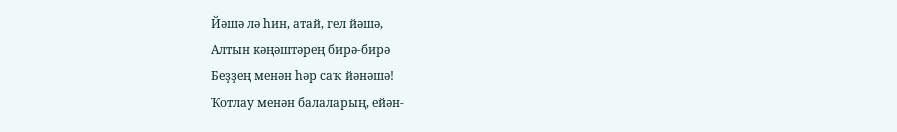Йәшә лә һин, атай, гел йәшә,
Алтын кәңәштәрең бирә-бирә
Беҙҙең менән һәр саҡ йәнәшә!
Ҡотлау менән балаларың, ейән-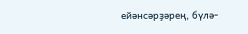ейәнсәрҙәрең, бүлә-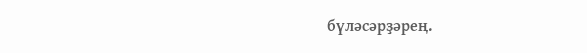бүләсәрҙәрең.